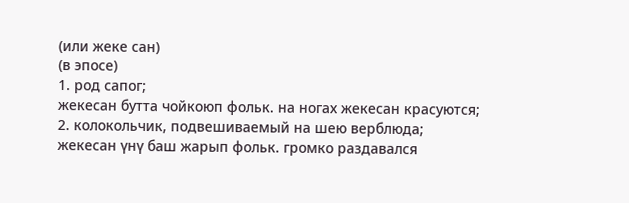(или жеке сан)
(в эпосе)
1. род сапог;
жекесан бутта чойкоюп фольк. на ногах жекесан красуются;
2. колокольчик, подвешиваемый на шею верблюда;
жекесан үнү баш жарып фольк. громко раздавался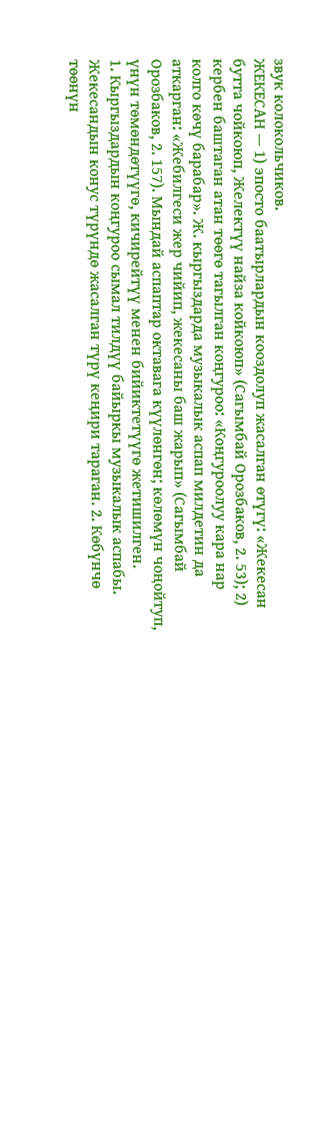звук колокольчиков.
ЖЕКЕСАН — 1) эпосто баатырлардын кооздолуп жасалган өтүгү: «Жекесан бутта чойкоюп, Желектүү найза койкоюп» (Сагымбай Орозбаков, 2. 53); 2) кербен баштаган атан төөгө тагылган коңгуроо: «Коңгуроолуу кара нар колго көчү барабар». Ж. кыргыздарда музыкалык аспап милдетин да аткарган: «Жебилгеси жер чийип, жекесаны баш жарып» (Сагымбай Орозбаков, 2. 157). Мындай аспаптар октавага күүлөнгөн; көлөмүн чоңойтуп, үнүн төмөндөтүүгө, кичирейтүү менен бийиктетүүгө жетишилген.
1. Кыргыздардын коңгуроо сымал тилдүү байыркы музыкалык аспабы. Жекесандын конус түрүндө жасалган түрү кеңири тараган. 2. Көбүнчө төөнүн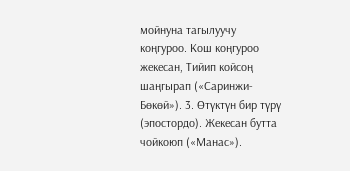мойнуна тагылуучу коңгуроо. Кош коңгуроо жекесан, Тийип койсоң шаңгырап («Саринжи-Бөкөй»). 3. Өтүктүн бир түрү (эпостордо). Жекесан бутта чойкоюп («Манас»).